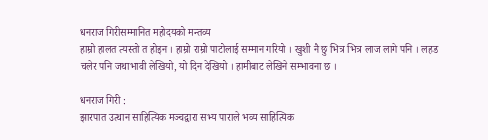धनराज गिरीसम्मानित महोदयको मन्तव्य
हाम्रो हालत त्यस्तो त होइन । हाम्रो राम्रो पाटोलाई सम्मान गरियो । खुशी नै छु भित्र भित्र लाज लागे पनि । लहड चलेर पनि जथाभावी लेखियो, यो दिन देखियो । हामीबाट लेखिने सम्भावना छ ।

धनराज गिरी :
झारपात उत्थान साहित्यिक मञ्चद्वारा सभ्य पाराले भव्य साहित्यिक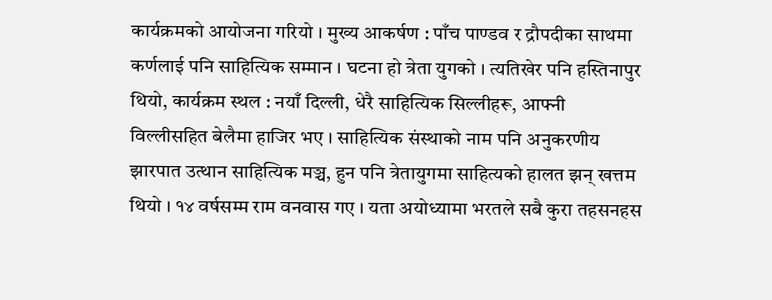कार्यक्रमको आयोजना गरियो । मुख्य आकर्षण : पाँच पाण्डव र द्रौपदीका साथमा कर्णलाई पनि साहित्यिक सम्मान । घटना हो त्रेता युगको । त्यतिखेर पनि हस्तिनापुर थियो, कार्यक्रम स्थल : नयाँ दिल्ली, धेरै साहित्यिक सिल्लीहरू, आफ्नी विल्लीसहित बेलैमा हाजिर भए । साहित्यिक संस्थाको नाम पनि अनुकरणीय झारपात उत्थान साहित्यिक मञ्च, हुन पनि त्रेतायुगमा साहित्यको हालत झन् खत्तम थियो । १४ वर्षसम्म राम वनवास गए । यता अयोध्यामा भरतले सबै कुरा तहसनहस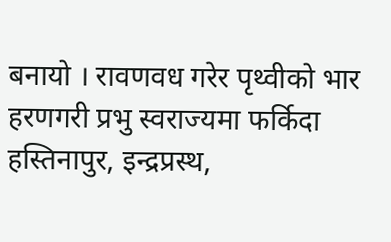बनायो । रावणवध गरेर पृथ्वीको भार हरणगरी प्रभु स्वराज्यमा फर्किदा हस्तिनापुर, इन्द्रप्रस्थ,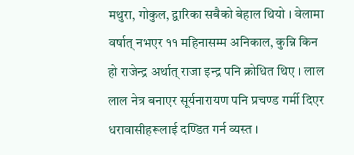मथुरा, गोकुल, द्वारिका सबैको बेहाल थियो । वेलामा वर्षात् नभएर ११ महिनासम्म अनिकाल, कुन्नि किन हो राजेन्द्र अर्थात् राजा इन्द्र पनि क्रोधित थिए । लाल लाल नेत्र बनाएर सूर्यनारायण पनि प्रचण्ड गर्मी दिएर धरावासीहरूलाई दण्डित गर्न व्यस्त ।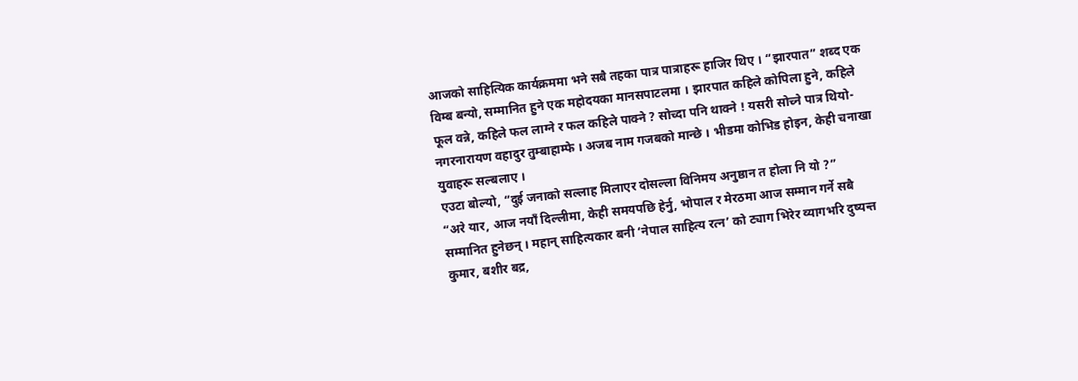आजको साहित्यिक कार्यक्रममा भने सबै तहका पात्र पात्राहरू हाजिर थिए । “झारपात” शब्द एक विम्ब बन्यो, सम्मानित हुने एक महोदयका मानसपाटलमा । झारपात कहिले कोपिला हुने, कहिले फूल वन्ने, कहिले फल लाग्ने र फल कहिले पाक्ने ? सोच्दा पनि थाक्ने ! यसरी सोच्ने पात्र थियो- नगरनारायण वहादुर तुम्बाहाम्फे । अजब नाम गजबको मान्छे । भीडमा कोभिड होइन, केही चनाखा युवाहरू सल्बलाए ।
एउटा बोल्यो, “दुई जनाको सल्लाह मिलाएर दोसल्ला विनिमय अनुष्ठान त होला नि यो ?”
“अरे यार, आज नयाँ दिल्लीमा, केही समयपछि हेर्नु, भोपाल र मेरठमा आज सम्मान गर्ने सबै सम्मानित हुनेछन् । महान् साहित्यकार बनी ‘नेपाल साहित्य रत्न’ को ट्याग भिरेर व्यागभरि दुष्यन्त कुमार, बशीर बद्र,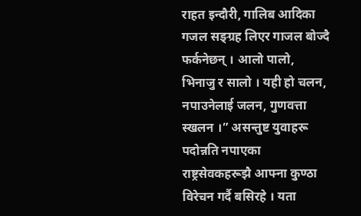राहत इन्दौरी, गालिब आदिका गजल सङ्ग्रह लिएर गाजल बोज्दै फर्कनेछन् । आलो पालो, भिनाजु र सालो । यही हो चलन, नपाउनेलाई जलन, गुणवत्ता स्खलन ।” असन्तुष्ट युवाहरू पदोन्नति नपाएका राष्ट्रसेवकहरूझै आफ्ना कुण्ठा विरेचन गर्दै बसिरहे । यता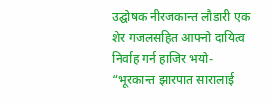उद्घोषक नीरजकान्त लौडारी एक शेर गजलसहित आफ्नो दायित्व निर्वाह गर्न हाजिर भयो-
“भूरकान्त झारपात सारालाई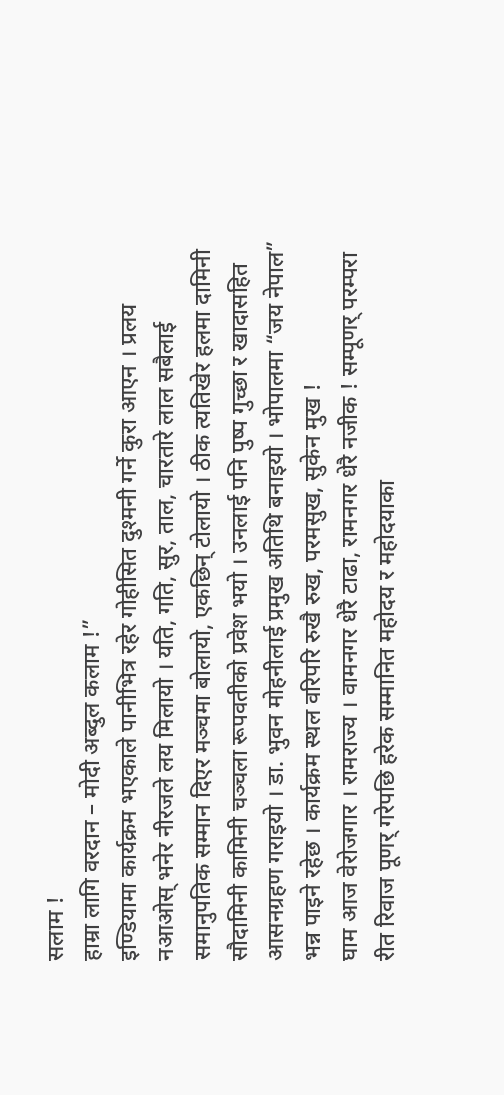सलाम !
हाम्रा लागि वरदान – मोदी अब्दुल कलाम !”
इण्डियामा कार्यक्रम भएकाले पानीभित्र रहेर गोहीसित दुश्मनी गर्ने कुरा आएन । प्रलय नआओस् भनेर नीरजले लय मिलायो । यति, गति, सुर, ताल, चारतारे लाल सबैलाई समानुपतिक सम्मान दिएर मञ्चमा बोलायो, एकछिन् टोलायो । ठीक त्यतिखेर हलमा दामिनी सौदामिनी कामिनी चञ्चला रूपवतीको प्रवेश भयो । उनलाई पनि पुष्प गुच्छा र खादासहित आसनग्रहण गराइयो । डा. भुवन मोहनीलाई प्रमुख अतिथि बनाइयो । भोपालमा “जय नेपाल” भन्न पाइने रहेछ । कार्यक्रम स्थल वरिपरि रुखै रुख, परमसुख, सुकेन मुख !
घाम आज वेरोजगार । रामराज्य । वामनगर धेरै टाढा, रामनगर धेरै नजीक ! सम्पूणर् परम्परा रीत रिवाज पूणर् गरेपछि हरेक सम्मानित महोदय र महोदयाका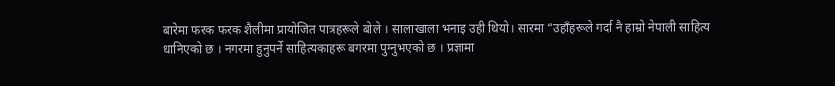बारेमा फरक फरक शैलीमा प्रायोजित पात्रहरूले बोले । सालाखाला भनाइ उही थियो। सारमा “उहाँहरूले गर्दा नै हाम्रो नेपाली साहित्य धानिएको छ । नगरमा हुनुपर्ने साहित्यकाहरू बगरमा पुग्नुभएको छ । प्रज्ञामा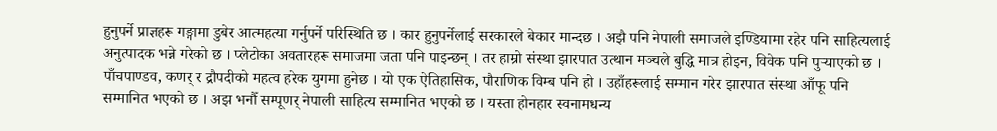हुनुपर्ने प्राज्ञहरू गङ्गामा डुबेर आत्महत्या गर्नुपर्ने परिस्थिति छ । कार हुनुपर्नेलाई सरकारले बेकार मान्दछ । अझै पनि नेपाली समाजले इण्डियामा रहेर पनि साहित्यलाई अनुत्पादक भन्ने गरेको छ । प्लेटोका अवतारहरू समाजमा जता पनि पाइन्छन् । तर हाम्रो संस्था झारपात उत्थान मञ्चले बुद्धि मात्र होइन, विवेक पनि पुऱ्याएको छ । पाँचपाण्डव, कणर् र द्रौपदीको महत्व हरेक युगमा हुनेछ । यो एक ऐतिहासिक, पौराणिक विम्ब पनि हो । उहाँहरूलाई सम्मान गरेर झारपात संस्था आँफू पनि सम्मानित भएको छ । अझ भनौँ सम्पूणर् नेपाली साहित्य सम्मानित भएको छ । यस्ता होनहार स्वनामधन्य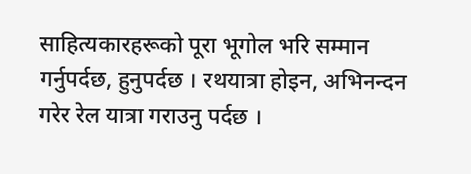साहित्यकारहरूको पूरा भूगोल भरि सम्मान गर्नुपर्दछ, हुनुपर्दछ । रथयात्रा होइन, अभिनन्दन गरेर रेल यात्रा गराउनु पर्दछ ।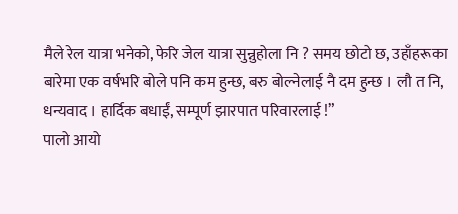मैले रेल यात्रा भनेको, फेरि जेल यात्रा सुन्नुहोला नि ? समय छोटो छ, उहाँहरूका बारेमा एक वर्षभरि बोले पनि कम हुन्छ, बरु बोल्नेलाई नै दम हुन्छ । लौ त नि, धन्यवाद । हार्दिक बधाईं, सम्पूर्ण झारपात परिवारलाई !”
पालो आयो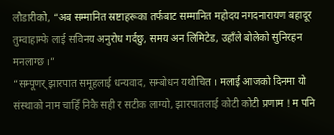लौडारीको, “अब सम्मानित स्रष्टाहरूका तर्फबाट सम्मानित महोदय नगदनारायण बहादूर तुम्वाहाम्फे लाई सविनय अनुरोध गर्दछु, समय अन लिमिटेड, उहाँले बोलेको सुनिरहन मनलाग्छ ।”
“सम्पूणर् झारपात समूहलाई धन्यवाद, सम्बोधन यथोचित । मलाई आजको दिनमा यो संस्थाको नाम चाहिँ निकै सही र सटीक लाग्यो, झारपातलाई कोटी कोटी प्रणाम ! म पनि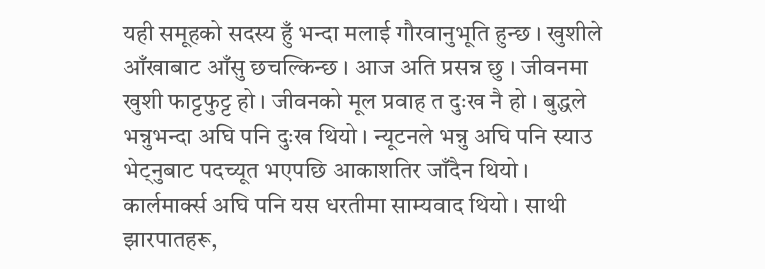यही समूहको सदस्य हुँ भन्दा मलाई गौरवानुभूति हुन्छ । खुशीले आँखाबाट आँसु छचल्किन्छ । आज अति प्रसन्न छु । जीवनमा खुशी फाट्टफुट्ट हो । जीवनको मूल प्रवाह त दुःख नै हो । बुद्धले भन्नुभन्दा अघि पनि दुःख थियो । न्यूटनले भन्नु अघि पनि स्याउ भेट्नुबाट पदच्यूत भएपछि आकाशतिर जाँदैन थियो । कार्लमार्क्स अघि पनि यस धरतीमा साम्यवाद थियो । साथी झारपातहरू,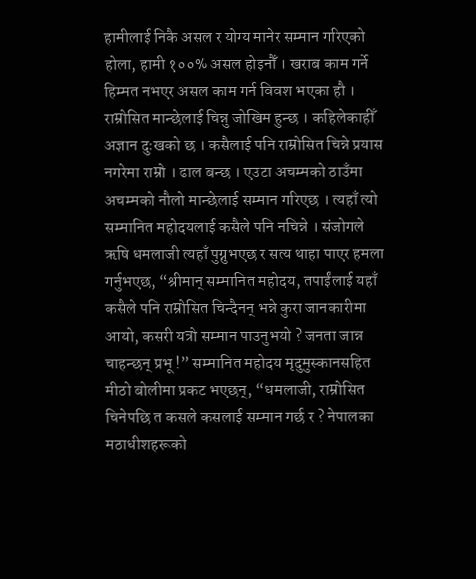हामीलाई निकै असल र योग्य मानेर सम्मान गरिएको होला, हामी १००% असल होइनौँ । खराब काम गर्ने हिम्मत नभएर असल काम गर्न विवश भएका हौ । राम्रोसित मान्छेलाई चिन्नु जोखिम हुन्छ । कहिलेकाहीँ अज्ञान दुःखको छ । कसैलाई पनि राम्रोसित चिन्ने प्रयास नगरेमा राम्रो । ढाल बन्छ । एउटा अचम्मको ठाउँमा अचम्मको नौलो मान्छेलाई सम्मान गरिएछ । त्यहाँ त्यो सम्मानित महोदयलाई कसैले पनि नचिन्ने । संजोगले ऋषि धमलाजी त्यहाँ पुग्नुभएछ र सत्य थाहा पाएर हमला गर्नुभएछ, “श्रीमान् सम्मानित महोदय, तपाईंलाई यहाँ कसैले पनि राम्रोसित चिन्दैनन् भन्ने कुरा जानकारीमा आयो, कसरी यत्रो सम्मान पाउनुभयो ? जनता जान्न चाहन्छन् प्रभू !” सम्मानित महोदय मृदुमुस्कानसहित मीठो बोलीमा प्रकट भएछन्, “धमलाजी, राम्रोसित चिनेपछि त कसले कसलाई सम्मान गर्छ र ? नेपालका मठाधीशहरूको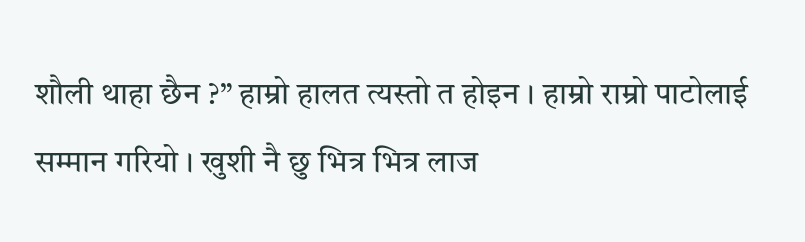शौली थाहा छैन ?” हाम्रो हालत त्यस्तो त होइन । हाम्रो राम्रो पाटोलाई सम्मान गरियो । खुशी नै छु भित्र भित्र लाज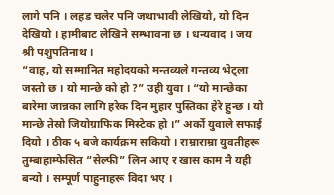लागे पनि । लहड चलेर पनि जथाभावी लेखियो, यो दिन देखियो । हामीबाट लेखिने सम्भावना छ । धन्यवाद । जय श्री पशुपतिनाथ ।
“वाह, यो सम्मानित महोदयको मन्तव्यले गन्तव्य भेट्ला जस्तो छ । यो मान्छे को हो ?” उही युवा । “यो मान्छेका बारेमा जान्नका लागि हरेक दिन मुहार पुस्तिका हेरे हुन्छ । यो मान्छे तेस्रो जियोग्राफिक मिस्टेक हो ।” अर्को युवाले सफाई दियो । ठीक ५ बजे कार्यक्रम सकियो । राम्राराम्रा युवतीहरू तुम्बाहाम्फेसित “सेल्फी” लिन आए र खास काम नै यही बन्यो । सम्पूर्ण पाहुनाहरू विदा भए ।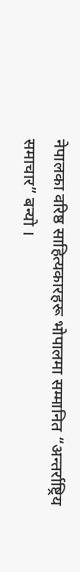नेपालका वरिष्ठ साहित्यकारहरू भोपालमा सम्मानित “अन्तर्राष्ट्रिय समाचार” बन्यो ।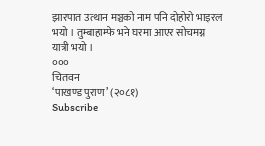झारपात उत्थान मञ्चको नाम पनि दोहोरो भाइरल भयो । तुम्बाहाम्फे भने घरमा आएर सोचमग्न यात्री भयो ।
०००
चितवन
‘पाखण्ड पुराण’ (२०८१)
Subscribe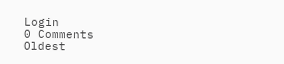Login
0 Comments
Oldest